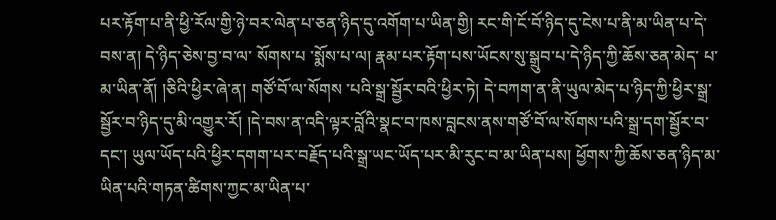པར་རྟོག་པ་ནི་ཕྱི་རོལ་གྱི་ཉེ་བར་ལེན་པ་ཅན་ཉིད་དུ་འགོག་པ་ཡིན་གྱི། རང་གི་ངོ་བོ་ཉིད་དུ་ངེས་པ་ནི་མ་ཡིན་པ་དེ་བས་ན། དེ་ཉིད་ཅེས་བྱ་བ་ལ་ སོགས་པ ་སྨོས་པ་ལ། རྣམ་པར་རྟོག་པས་ཡོངས་སུ་སྒྲུབ་པ་དེ་ཉིད་ཀྱི་ཆོས་ཅན་མེད་ པ་མ་ཡིན་ནོ། །ཅིའི་ཕྱིར་ཞེ་ན། གཙོ་བོ་ལ་སོགས ་པའི་སྒྲ་སྦྱོར་བའི་ཕྱིར་ཏེ། དེ་བཀག་ན་ནི་ཡུལ་མེད་པ་ཉིད་ཀྱི་ཕྱིར་སྒྲ་སྦྱོར་བ་ཉིད་དུ་མི་འགྱུར་རོ། །དེ་བས་ན་འདི་ལྟར་བློའི་སྣང་བ་ཁས་བླངས་ནས་གཙོ་བོ་ལ་སོགས་པའི་སྒྲ་དག་སྦྱོར་བ་དང་། ཡུལ་ཡོད་པའི་ཕྱིར་དགག་པར་བརྗོད་པའི་སྒྲ་ཡང་ཡོད་པར་མི་རུང་བ་མ་ཡིན་པས། ཕྱོགས་ཀྱི་ཆོས་ཅན་ཉིད་མ་ཡིན་པའི་གཏན་ཚིགས་ཀྱང་མ་ཡིན་པ་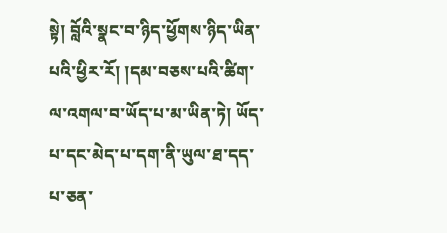སྟེ། བློའི་སྣང་བ་ཉིད་ཕྱོགས་ཉིད་ཡིན་པའི་ཕྱིར་རོ། །དམ་བཅས་པའི་ཚིག་ལ་འགལ་བ་ཡོད་པ་མ་ཡིན་ཏེ། ཡོད་པ་དང་མེད་པ་དག་ནི་ཡུལ་ཐ་དད་པ་ཅན་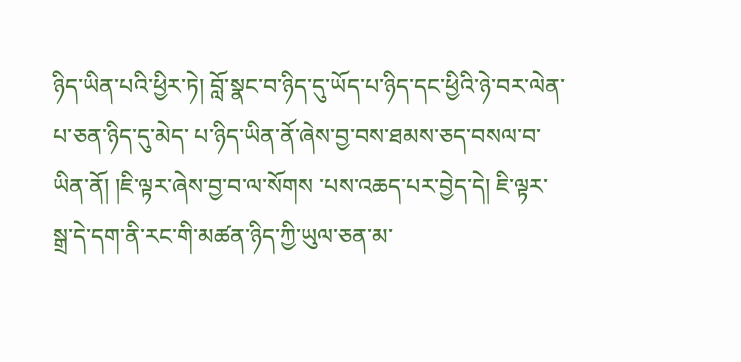ཉིད་ཡིན་པའི་ཕྱིར་ཏེ། བློ་སྣང་བ་ཉིད་དུ་ཡོད་པ་ཉིད་དང་ཕྱིའི་ཉེ་བར་ལེན་པ་ཅན་ཉིད་དུ་མེད་ པ་ཉིད་ཡིན་ནོ་ཞེས་བྱ་བས་ཐམས་ཅད་བསལ་བ་ཡིན་ནོ། །ཇི་ལྟར་ཞེས་བྱ་བ་ལ་སོགས ་པས་འཆད་པར་བྱེད་དེ། ཇི་ལྟར་སྒྲ་དེ་དག་ནི་རང་གི་མཚན་ཉིད་ཀྱི་ཡུལ་ཅན་མ་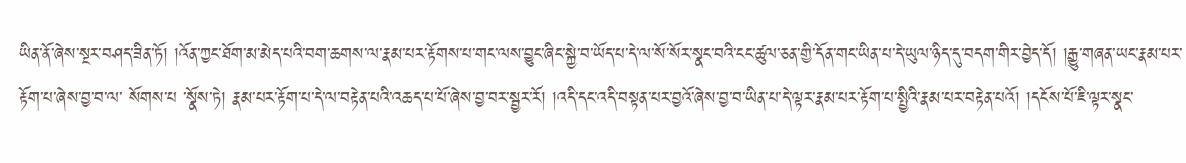ཡིན་ནོ་ཞེས་སྔར་བཤད་ཟིན་ཏོ། །འོན་ཀྱང་ཐོག་མ་མེད་པའི་བག་ཆགས་ལ་རྣམ་པར་རྟོགས་པ་གང་ལས་བྱུང་ཞིང་སྐྱེ་བ་ཡོད་པ་དེ་ལ་སོ་སོར་སྣང་བའི་ངང་ཚུལ་ཅན་གྱི་དོན་གང་ཡིན་པ་དེ་ཡུལ་ཉིད་དུ་བདག་གིར་བྱེད་དོ། །རྒྱུ་གཞན་ཡང་རྣམ་པར་རྟོག་པ་ཞེས་བྱ་བ་ལ་ སོགས་པ ་སྣོས་ཏེ། རྣམ་པར་རྟོག་པ་དེ་ལ་བརྟེན་པའི་འཆད་པ་པོ་ཞེས་བྱ་བར་སྦྱར་རོ། །འདི་དང་འདི་བསྟན་པར་བྱའོ་ཞེས་བྱ་བ་ཡིན་པ་དེ་ལྟར་རྣམ་པར་རྟོག་པ་སྤྱིའི་རྣམ་པར་བརྟེན་པའོ། །དངོས་པོ་ཇི་ལྟར་སྣང་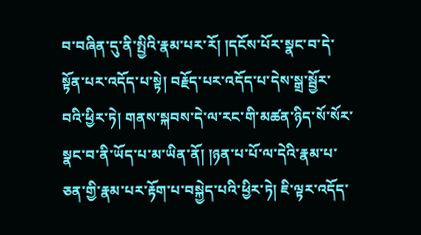བ་བཞིན་དུ་ནི་སྤྱིའི་རྣམ་པར་རོ། །དངོས་པོར་སྣང་བ་དེ་སྟོན་པར་འདོད་པ་སྟེ། བརྗོད་པར་འདོད་པ་དེས་སྒྲ་སྦྱོར་བའི་ཕྱིར་ཏེ། གནས་སྐབས་དེ་ལ་རང་གི་མཚན་ཉིད་སོ་སོར་སྣང་བ་ནི་ཡོད་པ་མ་ཡིན་ནོ། །ཉན་པ་པོ་ལ་དེའི་རྣམ་པ་ཅན་གྱི་རྣམ་པར་རྟོག་པ་བསྐྱེད་པའི་ཕྱིར་ཏེ། ཇི་ལྟར་འདོད་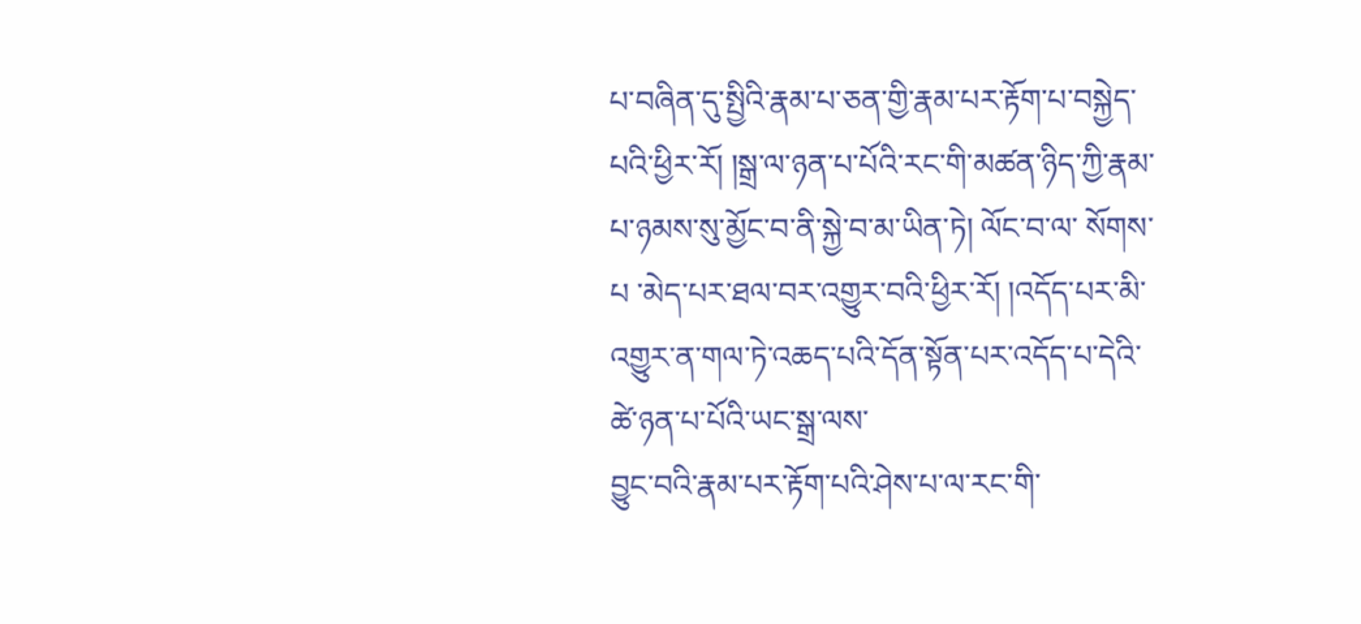པ་བཞིན་དུ་སྤྱིའི་རྣམ་པ་ཅན་གྱི་རྣམ་པར་རྟོག་པ་བསྐྱེད་པའི་ཕྱིར་རོ། །སྒྲ་ལ་ཉན་པ་པོའི་རང་གི་མཚན་ཉིད་ཀྱི་རྣམ་པ་ཉམས་སུ་མྱོང་བ་ནི་སྐྱེ་བ་མ་ཡིན་ཏེ། ལོང་བ་ལ་ སོགས་པ ་མེད་པར་ཐལ་བར་འགྱུར་བའི་ཕྱིར་རོ། །འདོད་པར་མི་འགྱུར་ན་གལ་ཏེ་འཆད་པའི་དོན་སྟོན་པར་འདོད་པ་དེའི་ཚེ་ཉན་པ་པོའི་ཡང་སྒྲ་ལས་
བྱུང་བའི་རྣམ་པར་རྟོག་པའི་ཤེས་པ་ལ་རང་གི་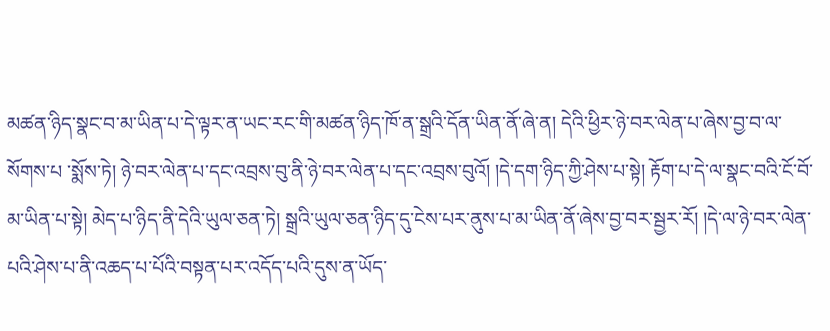མཚན་ཉིད་སྣང་བ་མ་ཡིན་པ་དེ་ལྟར་ན་ཡང་རང་གི་མཚན་ཉིད་ཁོ་ན་སྒྲའི་དོན་ཡིན་ནོ་ཞེ་ན། དེའི་ཕྱིར་ཉེ་བར་ལེན་པ་ཞེས་བྱ་བ་ལ་ སོགས་པ ་སྨོས་ཏེ། ཉེ་བར་ལེན་པ་དང་འབྲས་བུ་ནི་ཉེ་བར་ལེན་པ་དང་འབྲས་བུའོ། །དེ་དག་ཉིད་ཀྱི་ཤེས་པ་སྟེ། རྟོག་པ་དེ་ལ་སྣང་བའི་ངོ་བོ་མ་ཡིན་པ་སྟེ། མེད་པ་ཉིད་ནི་དེའི་ཡུལ་ཅན་ཏེ། སྒྲའི་ཡུལ་ཅན་ཉིད་དུ་ངེས་པར་ནུས་པ་མ་ཡིན་ནོ་ཞེས་བྱ་བར་སྦྱར་རོ། །དེ་ལ་ཉེ་བར་ལེན་པའི་ཤེས་པ་ནི་འཆད་པ་པོའི་བསྟན་པར་འདོད་པའི་དུས་ན་ཡོད་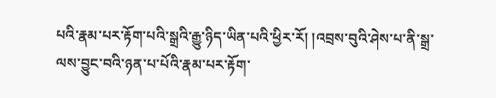པའི་རྣམ་པར་རྟོག་པའི་སྒྲའི་རྒྱུ་ཉིད་ཡིན་པའི་ཕྱིར་རོ། །འབྲས་བུའི་ཤེས་པ་ནི་སྒྲ་ལས་བྱུང་བའི་ཉན་པ་པོའི་རྣམ་པར་རྟོག་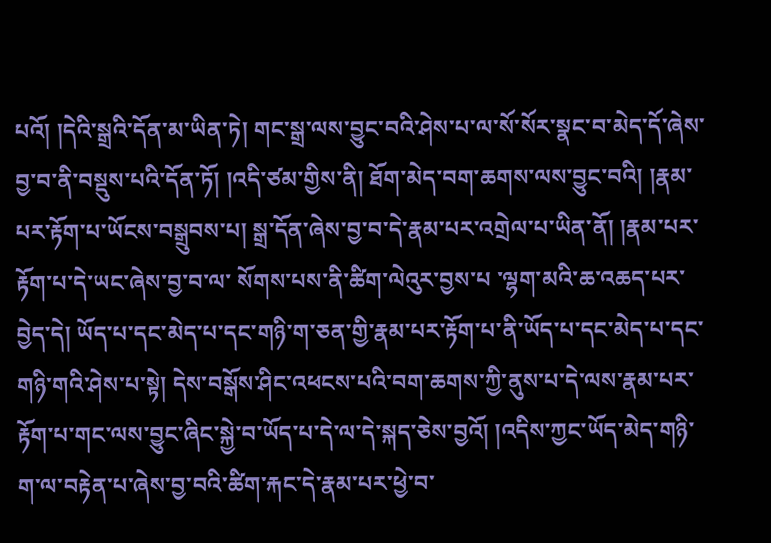པའོ། །དེའི་སྒྲའི་དོན་མ་ཡིན་ཏེ། གང་སྒྲ་ལས་བྱུང་བའི་ཤེས་པ་ལ་སོ་སོར་སྣང་བ་མེད་དོ་ཞེས་བྱ་བ་ནི་བསྡུས་པའི་དོན་ཏོ། །འདི་ཙམ་གྱིས་ནི། ཐོག་མེད་བག་ཆགས་ལས་བྱུང་བའི། །རྣམ་པར་རྟོག་པ་ཡོངས་བསྒྲུབས་པ། སྒྲ་དོན་ཞེས་བྱ་བ་དེ་རྣམ་པར་འགྲེལ་པ་ཡིན་ནོ། །རྣམ་པར་རྟོག་པ་དེ་ཡང་ཞེས་བྱ་བ་ལ་ སོགས་པས་ནི་ཚིག་ལེའུར་བྱས་པ ་ལྷག་མའི་ཆ་འཆད་པར་བྱེད་དེ། ཡོད་པ་དང་མེད་པ་དང་གཉི་ག་ཅན་གྱི་རྣམ་པར་རྟོག་པ་ནི་ཡོད་པ་དང་མེད་པ་དང་གཉི་གའི་ཤེས་པ་སྟེ། དེས་བསྒོས་ཤིང་འཕངས་པའི་བག་ཆགས་ཀྱི་ནུས་པ་དེ་ལས་རྣམ་པར་རྟོག་པ་གང་ལས་བྱུང་ཞིང་སྐྱེ་བ་ཡོད་པ་དེ་ལ་དེ་སྐད་ཅེས་བྱའོ། །འདིས་ཀྱང་ཡོད་མེད་གཉི་ག་ལ་བརྟེན་པ་ཞེས་བྱ་བའི་ཚིག་རྐང་དེ་རྣམ་པར་ཕྱེ་བ་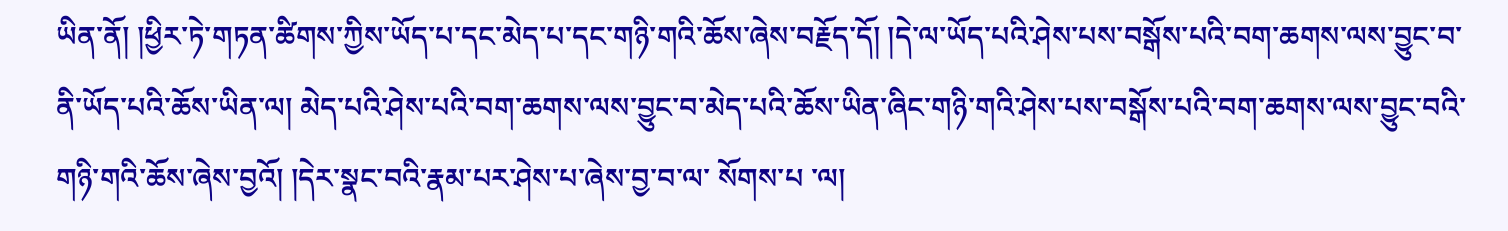ཡིན་ནོ། །ཕྱིར་ཏེ་གཏན་ཚིགས་ཀྱིས་ཡོད་པ་དང་མེད་པ་དང་གཉི་གའི་ཆོས་ཞེས་བརྗོད་དོ། །དེ་ལ་ཡོད་པའི་ཤེས་པས་བསྒོས་པའི་བག་ཆགས་ལས་བྱུང་བ་ནི་ཡོད་པའི་ཆོས་ཡིན་ལ། མེད་པའི་ཤེས་པའི་བག་ཆགས་ལས་བྱུང་བ་མེད་པའི་ཆོས་ཡིན་ཞིང་གཉི་གའི་ཤེས་པས་བསྒོས་པའི་བག་ཆགས་ལས་བྱུང་བའི་གཉི་གའི་ཆོས་ཞེས་བྱའོ། །དེར་སྣང་བའི་རྣམ་པར་ཤེས་པ་ཞེས་བྱ་བ་ལ་ སོགས་པ ་ལ།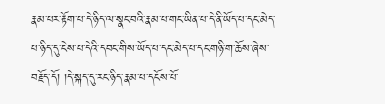རྣམ་པར་རྟོག་པ་དེ་ཉིད་ལ་སྣང་བའི་རྣམ་པ་གང་ཡིན་པ་དེ་ནི་ཡོད་པ་དང་མེད་པ་ཉིད་དུ་ངེས་པ་དེའི་དབང་གིས་ཡོད་པ་དང་མེད་པ་དང་གཉི་ག་ཆོས་ཞེས་བརྗོད་དོ། །དེ་སྐད་དུ་རང་ཉིད་རྣམ་པ་དངོས་པོ་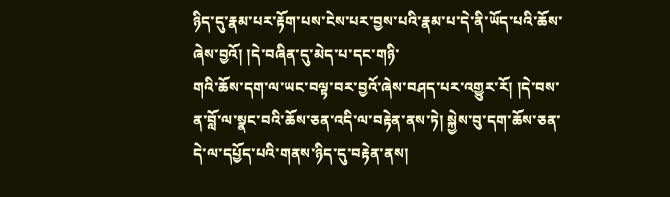ཉིད་དུ་རྣམ་པར་རྟོག་པས་ངེས་པར་བྱས་པའི་རྣམ་པ་དེ་ནི་ཡོད་པའི་ཆོས་ཞེས་བྱའོ། །དེ་བཞིན་དུ་མེད་པ་དང་གཉི་
གའི་ཆོས་དག་ལ་ཡང་བལྟ་བར་བྱའོ་ཞེས་བཤད་པར་འགྱུར་རོ། །དེ་བས་ན་བློ་ལ་སྣང་བའི་ཆོས་ཅན་འདི་ལ་བརྟེན་ནས་ཏེ། སྐྱེས་བུ་དག་ཆོས་ཅན་དེ་ལ་དཔྱོད་པའི་གནས་ཉིད་དུ་བརྟེན་ནས།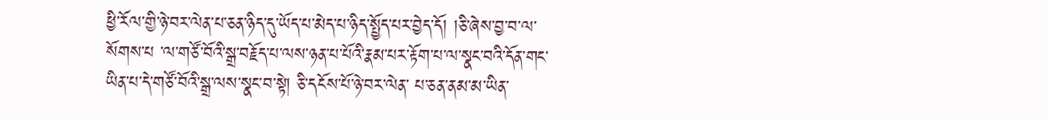ཕྱི་རོལ་གྱི་ཉེ་བར་ལེན་པ་ཅན་ཉིད་དུ་ཡོད་པ་མེད་པ་ཉིད་སྤྱོད་པར་བྱེད་དོ། །ཅི་ཞེས་བྱ་བ་ལ་ སོགས་པ ་ལ་གཙོ་བོའི་སྒྲ་བརྗོད་པ་ལས་ཉན་པ་པོའི་རྣམ་པར་རྟོག་པ་ལ་སྣང་བའི་དོན་གང་ཡིན་པ་དེ་གཙོ་བོའི་སྒྲ་ལས་སྣང་བ་སྟེ། ཅི་དངོས་པོ་ཉེ་བར་ལེན་ པ་ཅན་ནམ་མ་ཡིན་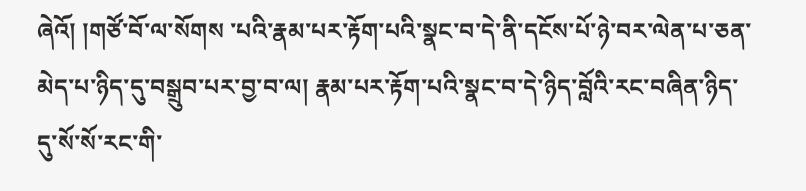ཞེའོ། །གཙོ་བོ་ལ་སོགས ་པའི་རྣམ་པར་རྟོག་པའི་སྣང་བ་དེ་ནི་དངོས་པོ་ཉེ་བར་ལེན་པ་ཅན་མེད་པ་ཉིད་དུ་བསྒྲུབ་པར་བྱ་བ་ལ། རྣམ་པར་རྟོག་པའི་སྣང་བ་དེ་ཉིད་བློའི་རང་བཞིན་ཉིད་དུ་སོ་སོ་རང་གི་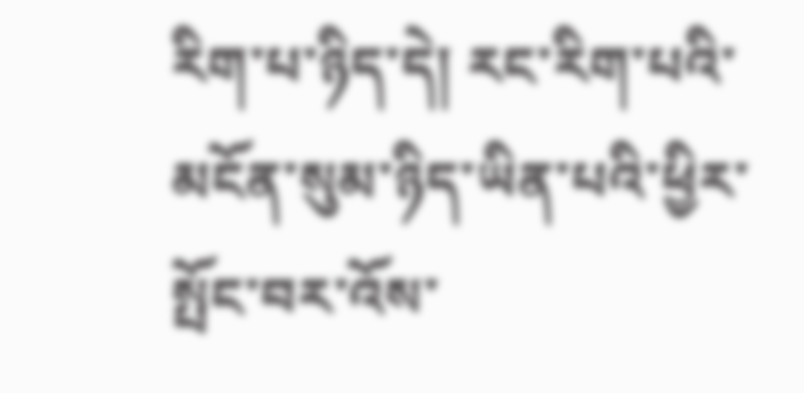རིག་པ་ཉིད་དེ། རང་རིག་པའི་མངོན་སུམ་ཉིད་ཡིན་པའི་ཕྱིར་སྤོང་བར་འོས་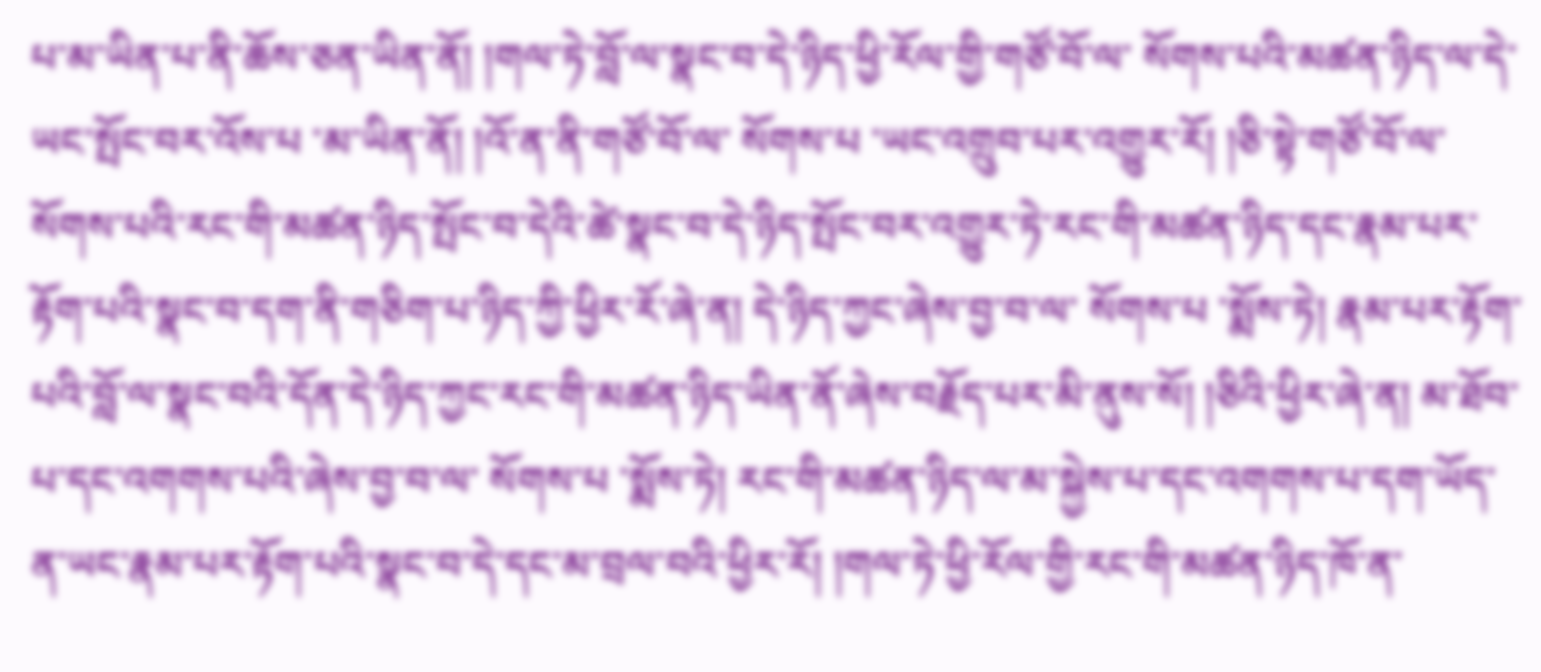པ་མ་ཡིན་པ་ནི་ཆོས་ཅན་ཡིན་ནོ། །གལ་ཏེ་བློ་ལ་སྣང་བ་དེ་ཉིད་ཕྱི་རོལ་གྱི་གཙོ་བོ་ལ་ སོགས་པའི་མཚན་ཉིད་ལ་དེ་ཡང་སྤོང་བར་འོས་པ ་མ་ཡིན་ནོ། །འོ་ན་ནི་གཙོ་བོ་ལ་ སོགས་པ ་ཡང་འགྲུབ་པར་འགྱུར་རོ། །ཅི་སྟེ་གཙོ་བོ་ལ་སོགས་པའི་རང་གི་མཚན་ཉིད་སྤོང་བ་དེའི་ཚེ་སྣང་བ་དེ་ཉིད་སྤོང་བར་འགྱུར་ཏེ་རང་གི་མཚན་ཉིད་དང་རྣམ་པར་རྟོག་པའི་སྣང་བ་དག་ནི་གཅིག་པ་ཉིད་ཀྱི་ཕྱིར་རོ་ཞེ་ན། དེ་ཉིད་ཀྱང་ཞེས་བྱ་བ་ལ་ སོགས་པ ་སྨོས་ཏེ། རྣམ་པར་རྟོག་པའི་བློ་ལ་སྣང་བའི་དོན་དེ་ཉིད་ཀྱང་རང་གི་མཚན་ཉིད་ཡིན་ནོ་ཞེས་བརྗོད་པར་མི་ནུས་སོ། །ཅིའི་ཕྱིར་ཞེ་ན། མ་ཐོབ་པ་དང་འགགས་པའི་ཞེས་བྱ་བ་ལ་ སོགས་པ ་སྨོས་ཏེ། རང་གི་མཚན་ཉིད་ལ་མ་སྐྱེས་པ་དང་འགགས་པ་དག་ཡོད་ན་ཡང་རྣམ་པར་རྟོག་པའི་སྣང་བ་དེ་དང་མ་བྲལ་བའི་ཕྱིར་རོ། །གལ་ཏེ་ཕྱི་རོལ་གྱི་རང་གི་མཚན་ཉིད་ཁོ་ན་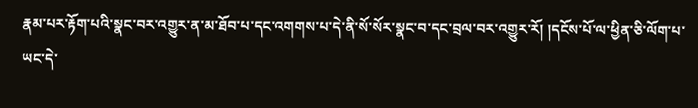རྣམ་པར་རྟོག་པའི་སྣང་བར་འགྱུར་ན་མ་ཐོབ་པ་དང་འགགས་པ་དེ་ནི་སོ་སོར་སྣང་བ་དང་བྲལ་བར་འགྱུར་རོ། །དངོས་པོ་ལ་ཕྱིན་ཅི་ལོག་པ་ཡང་དེ་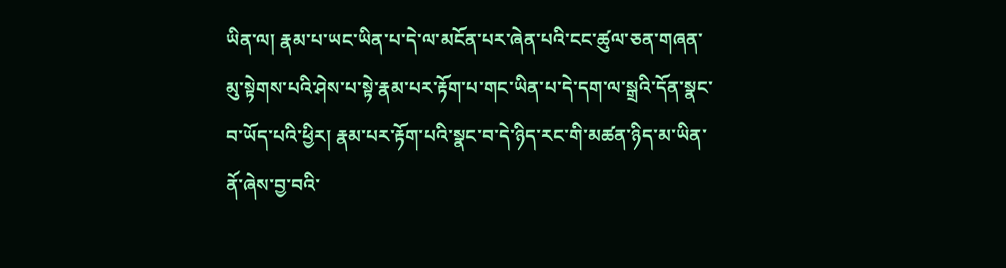ཡིན་ལ། རྣམ་པ་ཡང་ཡིན་པ་དེ་ལ་མངོན་པར་ཞེན་པའི་ངང་ཚུལ་ཅན་གཞན་མུ་སྟེགས་པའི་ཤེས་པ་སྟེ་རྣམ་པར་རྟོག་པ་གང་ཡིན་པ་དེ་དག་ལ་སྒྲའི་དོན་སྣང་བ་ཡོད་པའི་ཕྱིར། རྣམ་པར་རྟོག་པའི་སྣང་བ་དེ་ཉིད་རང་གི་མཚན་ཉིད་མ་ཡིན་ནོ་ཞེས་བྱ་བའི་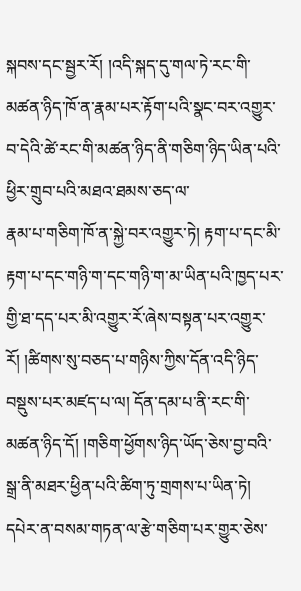སྐབས་དང་སྦྱར་རོ། །འདི་སྐད་དུ་གལ་ཏེ་རང་གི་མཚན་ཉིད་ཁོ་ན་རྣམ་པར་རྟོག་པའི་སྣང་བར་འགྱུར་བ་དེའི་ཚེ་རང་གི་མཚན་ཉིད་ནི་གཅིག་ཉིད་ཡིན་པའི་ཕྱིར་གྲུབ་པའི་མཐའ་ཐམས་ཅད་ལ་
རྣམ་པ་གཅིག་ཁོ་ན་སྐྱེ་བར་འགྱུར་ཏེ། རྟག་པ་དང་མི་རྟག་པ་དང་གཉི་ག་དང་གཉི་ག་མ་ཡིན་པའི་ཁྱད་པར་གྱི་ཐ་དད་པར་མི་འགྱུར་རོ་ཞེས་བསྟན་པར་འགྱུར་རོ། །ཚིགས་སུ་བཅད་པ་གཉིས་ཀྱིས་དོན་འདི་ཉིད་བསྡུས་པར་མཛད་པ་ལ། དོན་དམ་པ་ནི་རང་གི་མཚན་ཉིད་དོ། །གཅིག་ཕྱོགས་ཉིད་ཡོད་ཅེས་བྱ་བའི་སྒྲ་ནི་མཐར་ཕྱིན་པའི་ཚིག་ཏུ་གྲགས་པ་ཡིན་ཏེ། དཔེར་ན་བསམ་གཏན་ལ་རྩེ་གཅིག་པར་གྱུར་ཅེས་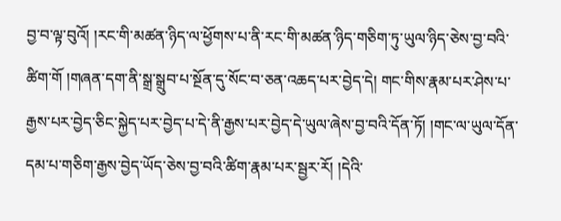བྱ་བ་ལྟ་བུའོ། །རང་གི་མཚན་ཉིད་ལ་ཕྱོགས་པ་ནི་རང་གི་མཚན་ཉིད་གཅིག་ཏུ་ཡུལ་ཉིད་ཅེས་བྱ་བའི་ཚིག་གོ །གཞན་དག་ནི་སྒྲ་སྒྲུབ་པ་སྔོན་དུ་སོང་བ་ཅན་འཆད་པར་བྱེད་དེ། གང་གིས་རྣམ་པར་ཤེས་པ་རྒྱས་པར་བྱེད་ཅིང་སྐྱེད་པར་བྱེད་པ་དེ་ནི་རྒྱས་པར་བྱེད་དེ་ཡུལ་ཞེས་བྱ་བའི་དོན་ཏོ། །གང་ལ་ཡུལ་དོན་དམ་པ་གཅིག་རྒྱས་བྱེད་ཡོད་ཅེས་བྱ་བའི་ཚིག་རྣམ་པར་སྦྱར་རོ། །དེའི་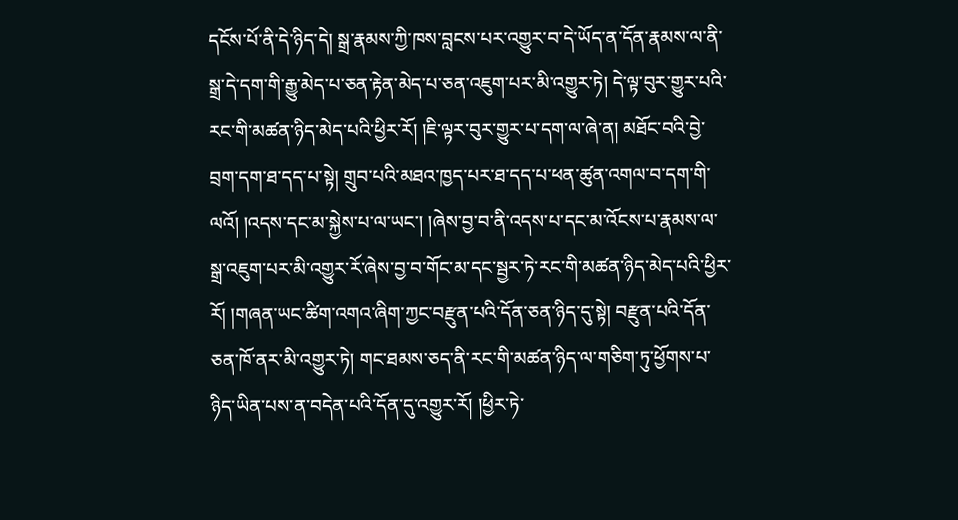དངོས་པོ་ནི་དེ་ཉིད་དེ། སྒྲ་རྣམས་ཀྱི་ཁས་བླངས་པར་འགྱུར་བ་དེ་ཡོད་ན་དོན་རྣམས་ལ་ནི་སྒྲ་དེ་དག་གི་རྒྱུ་མེད་པ་ཅན་རྟེན་མེད་པ་ཅན་འཇུག་པར་མི་འགྱུར་ཏེ། དེ་ལྟ་བུར་གྱུར་པའི་རང་གི་མཚན་ཉིད་མེད་པའི་ཕྱིར་རོ། །ཇི་ལྟར་བུར་གྱུར་པ་དག་ལ་ཞེ་ན། མཐོང་བའི་བྱེ་བྲག་དག་ཐ་དད་པ་སྟེ། གྲུབ་པའི་མཐའ་ཁྱད་པར་ཐ་དད་པ་ཕན་ཚུན་འགལ་བ་དག་གི་ལའོ། །འདས་དང་མ་སྐྱེས་པ་ལ་ཡང་། །ཞེས་བྱ་བ་ནི་འདས་པ་དང་མ་འོངས་པ་རྣམས་ལ་སྒྲ་འཇུག་པར་མི་འགྱུར་རོ་ཞེས་བྱ་བ་གོང་མ་དང་སྦྱར་ཏེ་རང་གི་མཚན་ཉིད་མེད་པའི་ཕྱིར་རོ། །གཞན་ཡང་ཚིག་འགའ་ཞིག་ཀྱང་བརྫུན་པའི་དོན་ཅན་ཉིད་དུ་སྟེ། བརྫུན་པའི་དོན་ཅན་ཁོ་ནར་མི་འགྱུར་ཏེ། གང་ཐམས་ཅད་ནི་རང་གི་མཚན་ཉིད་ལ་གཅིག་ཏུ་ཕྱོགས་པ་ཉིད་ཡིན་པས་ན་བདེན་པའི་དོན་དུ་འགྱུར་རོ། །ཕྱིར་ཏེ་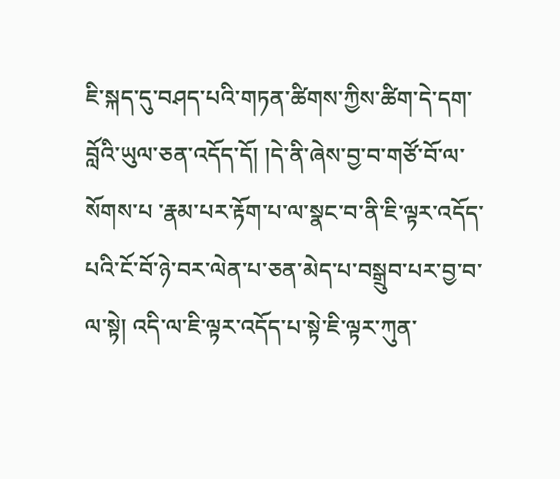ཇི་སྐད་དུ་བཤད་པའི་གཏན་ཚིགས་ཀྱིས་ཚིག་དེ་དག་བློའི་ཡུལ་ཅན་འདོད་དོ། །དེ་ནི་ཞེས་བྱ་བ་གཙོ་བོ་ལ་ སོགས་པ ་རྣམ་པར་རྟོག་པ་ལ་སྣང་བ་ནི་ཇི་ལྟར་འདོད་པའི་ངོ་བོ་ཉེ་བར་ལེན་པ་ཅན་མེད་པ་བསྒྲུབ་པར་བྱ་བ་ལ་སྟེ། འདི་ལ་ཇི་ལྟར་འདོད་པ་སྟེ་ཇི་ལྟར་ཀུན་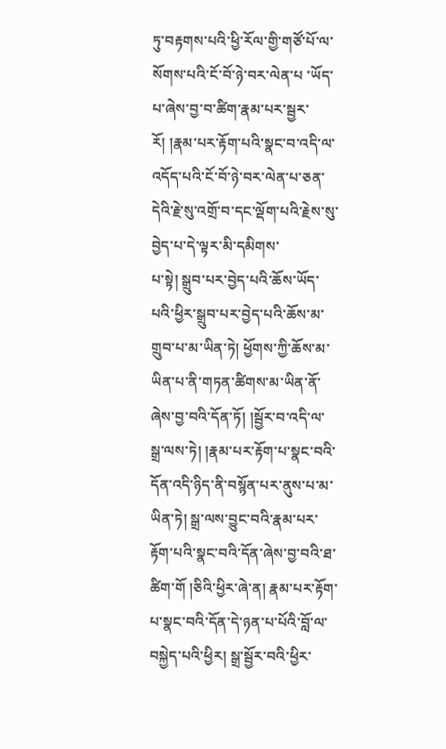ཏུ་བརྟགས་པའི་ཕྱི་རོལ་གྱི་གཙོ་པོ་ལ་ སོགས་པའི་ངོ་བོ་ཉེ་བར་ལེན་པ ་ཡོད་པ་ཞེས་བྱ་བ་ཚིག་རྣམ་པར་སྦྱར་རོ། །རྣམ་པར་རྟོག་པའི་སྣང་བ་འདི་ལ་འདོད་པའི་ངོ་བོ་ཉེ་བར་ལེན་པ་ཅན་དེའི་རྗེ་སུ་འགྲོ་བ་དང་ལྡོག་པའི་རྗེས་སུ་བྱེད་པ་དེ་ལྟར་མི་དམིགས་
པ་སྟེ། སྒྲུབ་པར་བྱེད་པའི་ཆོས་ཡོད་པའི་ཕྱིར་སྒྲུབ་པར་བྱེད་པའི་ཆོས་མ་གྲུབ་པ་མ་ཡིན་ཏེ། ཕྱོགས་ཀྱི་ཆོས་མ་ཡིན་པ་ནི་གཏན་ཚིགས་མ་ཡིན་ནོ་ཞེས་བྱ་བའི་དོན་ཏོ། །སྦྱོར་བ་འདི་ལ་སྒྲ་ལས་ཏེ། །རྣམ་པར་རྟོག་པ་སྣང་བའི་དོན་འདི་ཉིད་ནི་བསྙོན་པར་ནུས་པ་མ་ཡིན་ཏེ། སྒྲ་ལས་བྱུང་བའི་རྣམ་པར་རྟོག་པའི་སྣང་བའི་དོན་ཞེས་བྱ་བའི་ཐ་ཚིག་གོ །ཅིའི་ཕྱིར་ཞེ་ན། རྣམ་པར་རྟོག་པ་སྣང་བའི་དོན་དེ་ཉན་པ་པོའི་བློ་ལ་བསྐྱེད་པའི་ཕྱིར། སྒྲ་སྦྱོར་བའི་ཕྱིར་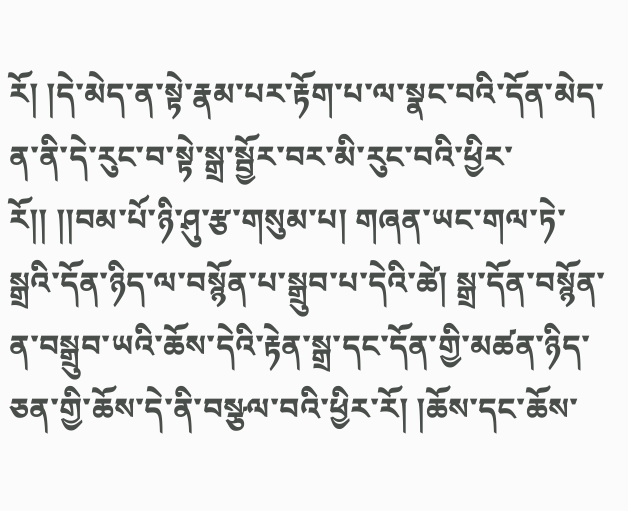རོ། །དེ་མེད་ན་སྟེ་རྣམ་པར་རྟོག་པ་ལ་སྣང་བའི་དོན་མེད་ན་ནི་དེ་རུང་བ་སྟེ་སྒྲ་སྦྱོར་བར་མི་རུང་བའི་ཕྱིར་རོ།། །།བམ་པོ་ཉི་ཤུ་རྩ་གསུམ་པ། གཞན་ཡང་གལ་ཏེ་སྒྲའི་དོན་ཉིད་ལ་བསྙོན་པ་སྒྲུབ་པ་དེའི་ཚེ། སྒྲ་དོན་བསྙོན་ན་བསྒྲུབ་ཡའི་ཆོས་དེའི་རྟེན་སྒྲ་དང་དོན་གྱི་མཚན་ཉིད་ཅན་གྱི་ཆོས་དེ་ནི་བསྩལ་བའི་ཕྱིར་རོ། །ཆོས་དང་ཆོས་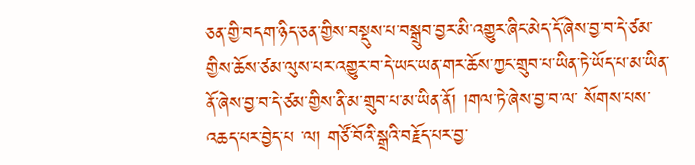ཅན་གྱི་བདག་ཉིད་ཅན་གྱིས་བསྡུས་པ་བསྒྲུབ་བྱར་མི་འགྱུར་ཞིང་མེད་དོ་ཞེས་བྱ་བ་དེ་ཙམ་གྱིས་ཆོས་ཙམ་ལུས་པར་འགྱུར་བ་དེ་ཡང་ཡན་གར་ཆོས་ཀྱང་གྲུབ་པ་ཡིན་ཏེ་ཡོད་པ་མ་ཡིན་ནོ་ཞེས་བྱ་བ་དེ་ཙམ་གྱིས་ནི་མ་གྲུབ་པ་མ་ཡིན་ནོ། །གལ་ཏེ་ཞེས་བྱ་བ་ལ་ སོགས་པས་འཆད་པར་བྱེད་པ ་ལ། གཙོ་བོའི་སྒྲའི་བརྗོད་པར་བྱ་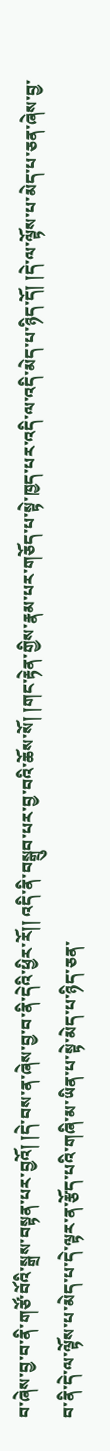བ་ཞེས་བྱ་བ་ནི་གཙོ་བོའི་སྒྲས་བསྟན་པར་བྱའོ། །དེ་བས་ན་ཞེས་བྱ་བ་ནི་དེའི་ཕྱིར་རོ།། འདི་ནི་བསྒྲུབ་པར་བྱ་བའི་ཆོས་སོ། །གང་རྟེན་གྱིས་རྣམ་པར་གཅོད་པ་སྟེ་ཁྱད་པར་འདི་ལ་འདི་མེད་པ་ཉིད་དོ། །དེ་ལ་ལྟོས་པ་མེད་པ་ཅན་ཞེས་བྱ་བ་ནི་དེ་ལ་ལྟོས་པ་མེད་པ་དེ་ལྟར་ན་རྩོད་པའི་གཞི་མ་ཡིན་པ་སྟེ་མེད་པ་ཉིད་ཅན་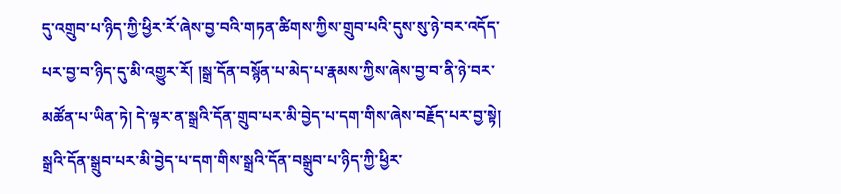དུ་འགྲུབ་པ་ཉིད་ཀྱི་ཕྱིར་རོ་ཞེས་བྱ་བའི་གཏན་ཚིགས་ཀྱིས་གྲུབ་པའི་དུས་སུ་ཉེ་བར་འདོད་པར་བྱ་བ་ཉིད་དུ་མི་འགྱུར་རོ། །སྒྲ་དོན་བསྙོན་པ་མེད་པ་རྣམས་ཀྱིས་ཞེས་བྱ་བ་ནི་ཉེ་བར་མཚོན་པ་ཡིན་ཏེ། དེ་ལྟར་ན་སྒྲའི་དོན་གྲུབ་པར་མི་བྱེད་པ་དག་གིས་ཞེས་བརྗོད་པར་བྱ་སྟེ། སྒྲའི་དོན་སྒྲུབ་པར་མི་བྱེད་པ་དག་གིས་སྒྲའི་དོན་བསྒྲུབ་པ་ཉིད་ཀྱི་ཕྱིར་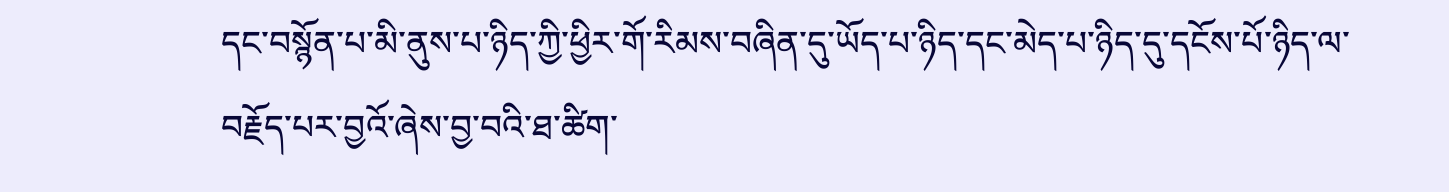དང་བསྙོན་པ་མི་ནུས་པ་ཉིད་ཀྱི་ཕྱིར་གོ་རིམས་བཞིན་དུ་ཡོད་པ་ཉིད་དང་མེད་པ་ཉིད་དུ་དངོས་པོ་ཉིད་ལ་བརྗོད་པར་བྱའོ་ཞེས་བྱ་བའི་ཐ་ཚིག་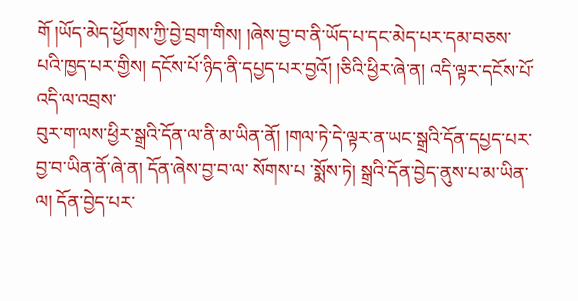གོ །ཡོད་མེད་ཕྱོགས་ཀྱི་བྱེ་བྲག་གིས། །ཞེས་བྱ་བ་ནི་ཡོད་པ་དང་མེད་པར་དམ་བཅས་པའི་ཁྱད་པར་གྱིས། དངོས་པོ་ཉིད་ནི་དཔྱད་པར་བྱའོ། །ཅིའི་ཕྱིར་ཞེ་ན། འདི་ལྟར་དངོས་པོ་འདི་ལ་འབྲས་
བུར་ག་ལས་ཕྱིར་སྒྲའི་དོན་ལ་ནི་མ་ཡིན་ནོ། །གལ་ཏེ་དེ་ལྟར་ན་ཡང་སྒྲའི་དོན་དཔྱད་པར་བྱ་བ་ཡིན་ནོ་ཞེ་ན། དོན་ཞེས་བྱ་བ་ལ་ སོགས་པ ་སྨོས་ཏེ། སྒྲའི་དོན་བྱེད་ནུས་པ་མ་ཡིན་ལ། དོན་བྱེད་པར་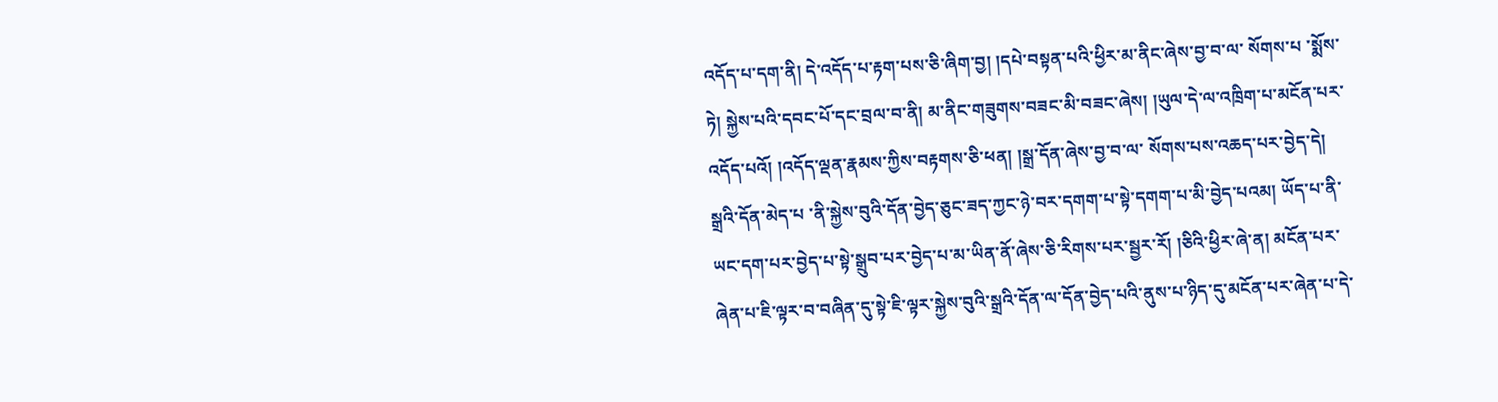འདོད་པ་དག་ནི། དེ་འདོད་པ་རྟག་པས་ཅི་ཞིག་བྱ། །དཔེ་བསྟན་པའི་ཕྱིར་མ་ནིང་ཞེས་བྱ་བ་ལ་ སོགས་པ ་སྨོས་ཏེ། སྐྱེས་པའི་དབང་པོ་དང་བྲལ་བ་ནི། མ་ནིང་གཟུགས་བཟང་མི་བཟང་ཞེས། །ཡུལ་དེ་ལ་འཁྲིག་པ་མངོན་པར་འདོད་པའོ། །འདོད་ལྡན་རྣམས་ཀྱིས་བརྟགས་ཅི་ཕན། །སྒྲ་དོན་ཞེས་བྱ་བ་ལ་ སོགས་པས་འཆད་པར་བྱེད་དེ། སྒྲའི་དོན་མེད་པ ་ནི་སྐྱེས་བུའི་དོན་བྱེད་ཅུང་ཟད་ཀྱང་ཉེ་བར་དགག་པ་སྟེ་དགག་པ་མི་བྱེད་པའམ། ཡོད་པ་ནི་ཡང་དག་པར་བྱེད་པ་སྟེ་སྒྲུབ་པར་བྱེད་པ་མ་ཡིན་ནོ་ཞེས་ཅི་རིགས་པར་སྦྱར་རོ། །ཅིའི་ཕྱིར་ཞེ་ན། མངོན་པར་ཞེན་པ་ཇི་ལྟར་བ་བཞིན་དུ་སྟེ་ཇི་ལྟར་སྐྱེས་བུའི་སྒྲའི་དོན་ལ་དོན་བྱེད་པའི་ནུས་པ་ཉིད་དུ་མངོན་པར་ཞེན་པ་དེ་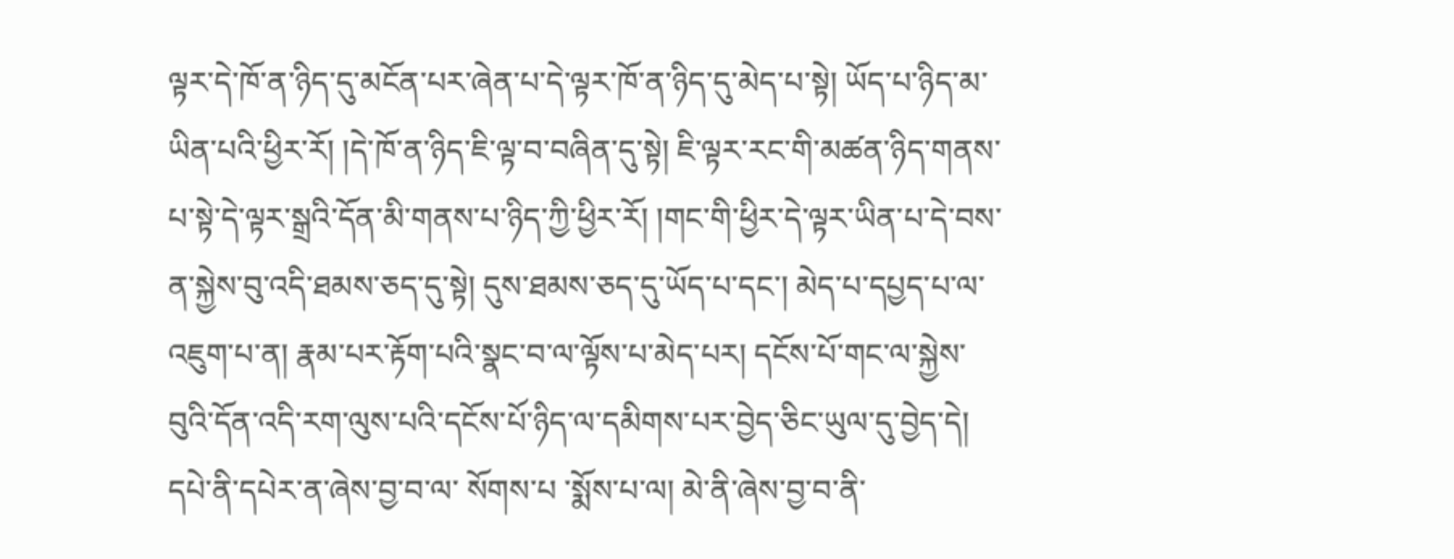ལྟར་དེ་ཁོ་ན་ཉིད་དུ་མངོན་པར་ཞེན་པ་དེ་ལྟར་ཁོ་ན་ཉིད་དུ་མེད་པ་སྟེ། ཡོད་པ་ཉིད་མ་ཡིན་པའི་ཕྱིར་རོ། །དེ་ཁོ་ན་ཉིད་ཇི་ལྟ་བ་བཞིན་དུ་སྟེ། ཇི་ལྟར་རང་གི་མཚན་ཉིད་གནས་པ་སྟེ་དེ་ལྟར་སྒྲའི་དོན་མི་གནས་པ་ཉིད་ཀྱི་ཕྱིར་རོ། །གང་གི་ཕྱིར་དེ་ལྟར་ཡིན་པ་དེ་བས་ན་སྐྱེས་བུ་འདི་ཐམས་ཅད་དུ་སྟེ། དུས་ཐམས་ཅད་དུ་ཡོད་པ་དང་། མེད་པ་དཔྱད་པ་ལ་འཇུག་པ་ན། རྣམ་པར་རྟོག་པའི་སྣང་བ་ལ་ལྟོས་པ་མེད་པར། དངོས་པོ་གང་ལ་སྐྱེས་བུའི་དོན་འདི་རག་ལུས་པའི་དངོས་པོ་ཉིད་ལ་དམིགས་པར་བྱེད་ཅིང་ཡུལ་དུ་བྱེད་དེ། དཔེ་ནི་དཔེར་ན་ཞེས་བྱ་བ་ལ་ སོགས་པ ་སྨོས་པ་ལ། མེ་ནི་ཞེས་བྱ་བ་ནི་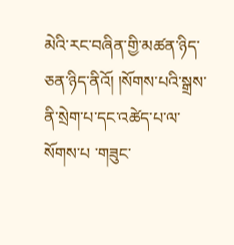མེའི་རང་བཞིན་གྱི་མཚན་ཉིད་ཅན་ཉིད་ནིའོ། །སོགས་པའི་སྒྲས་ནི་སྲེག་པ་དང་འཚེད་པ་ལ་ སོགས་པ ་གཟུང་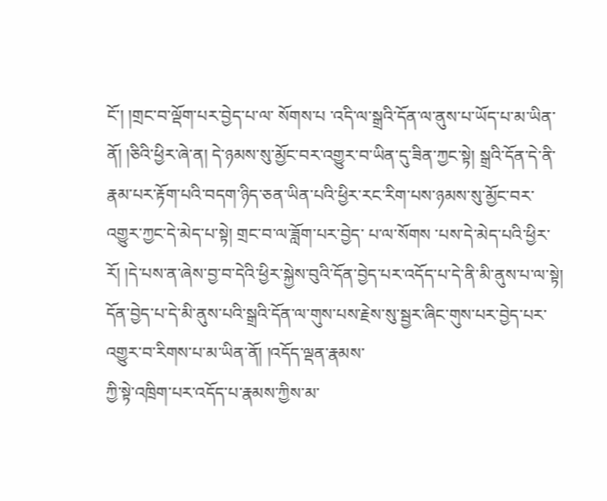ངོ་། །གྲང་བ་ལྡོག་པར་བྱེད་པ་ལ་ སོགས་པ ་འདི་ལ་སྒྲའི་དོན་ལ་ནུས་པ་ཡོད་པ་མ་ཡིན་ནོ། །ཅིའི་ཕྱིར་ཞེ་ན། དེ་ཉམས་སུ་མྱོང་བར་འགྱུར་བ་ཡིན་དུ་ཟིན་ཀྱང་སྟེ། སྒྲའི་དོན་དེ་ནི་རྣམ་པར་རྟོག་པའི་བདག་ཉིད་ཅན་ཡིན་པའི་ཕྱིར་རང་རིག་པས་ཉམས་སུ་མྱོང་བར་འགྱུར་ཀྱང་དེ་མེད་པ་སྟེ། གྲང་བ་ལ་ཟློག་པར་བྱེད་ པ་ལ་སོགས ་པས་དེ་མེད་པའི་ཕྱིར་རོ། །དེ་པས་ན་ཞེས་བྱ་བ་དེའི་ཕྱིར་སྐྱེས་བུའི་དོན་བྱེད་པར་འདོད་པ་དེ་ནི་མི་ནུས་པ་ལ་སྟེ། དོན་བྱེད་པ་དེ་མི་ནུས་པའི་སྒྲའི་དོན་ལ་གུས་པས་རྗེས་སུ་སྦྱར་ཞིང་གུས་པར་བྱེད་པར་འགྱུར་བ་རིགས་པ་མ་ཡིན་ནོ། །འདོད་ལྡན་རྣམས་
ཀྱི་སྟེ་འཁྲིག་པར་འདོད་པ་རྣམས་ཀྱིས་མ་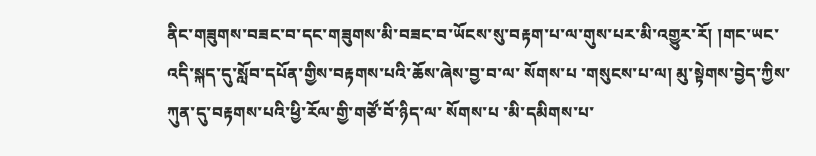ནིང་གཟུགས་བཟང་བ་དང་གཟུགས་མི་བཟང་བ་ཡོངས་སུ་བརྟག་པ་ལ་གུས་པར་མི་འགྱུར་རོ། །གང་ཡང་འདི་སྐད་དུ་སློབ་དཔོན་གྱིས་བརྟགས་པའི་ཆོས་ཞེས་བྱ་བ་ལ་ སོགས་པ ་གསུངས་པ་ལ། མུ་སྟེགས་བྱེད་ཀྱིས་ཀུན་དུ་བརྟགས་པའི་ཕྱི་རོལ་གྱི་གཙོ་བོ་ཉིད་ལ་ སོགས་པ ་མི་དམིགས་པ་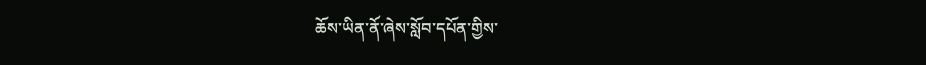ཆོས་ཡིན་ནོ་ཞེས་སློབ་དཔོན་གྱིས་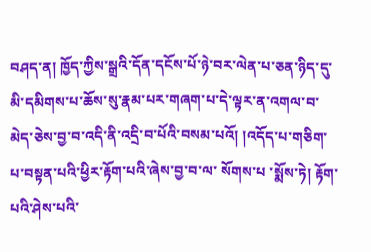བཤད་ན། ཁྱོད་ཀྱིས་སྒྲའི་དོན་དངོས་པོ་ཉེ་བར་ལེན་པ་ཅན་ཉིད་དུ་མི་དམིགས་པ་ཆོས་སུ་རྣམ་པར་གཞག་པ་དེ་ལྟར་ན་འགལ་བ་མེད་ཅེས་བྱ་བ་འདི་ནི་འདྲི་བ་པོའི་བསམ་པའོ། །འདོད་པ་གཅིག་པ་བསྟན་པའི་ཕྱིར་རྟོག་པའི་ཞེས་བྱ་བ་ལ་ སོགས་པ ་སྨོས་ཏེ། རྟོག་པའི་ཤེས་པའི་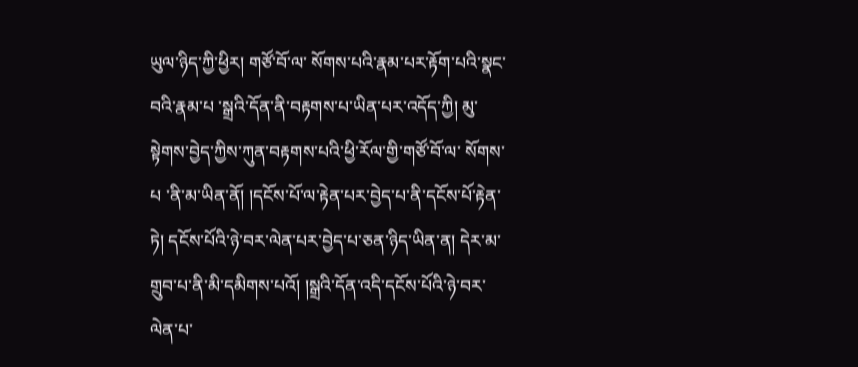ཡུལ་ཉིད་ཀྱི་ཕྱིར། གཙོ་བོ་ལ་ སོགས་པའི་རྣམ་པར་རྟོག་པའི་སྣང་བའི་རྣམ་པ ་སྒྲའི་དོན་ནི་བརྟགས་པ་ཡིན་པར་འདོད་ཀྱི། མུ་སྟེགས་བྱེད་ཀྱིས་ཀུན་བརྟགས་པའི་ཕྱི་རོལ་གྱི་གཙོ་བོ་ལ་ སོགས་པ ་ནི་མ་ཡིན་ནོ། །དངོས་པོ་ལ་རྟེན་པར་བྱེད་པ་ནི་དངོས་པོ་རྟེན་ཏེ། དངོས་པོའི་ཉེ་བར་ལེན་པར་བྱེད་པ་ཅན་ཉིད་ཡིན་ན། དེར་མ་གྲུབ་པ་ནི་མི་དམིགས་པའོ། །སྒྲའི་དོན་འདི་དངོས་པོའི་ཉེ་བར་ལེན་པ་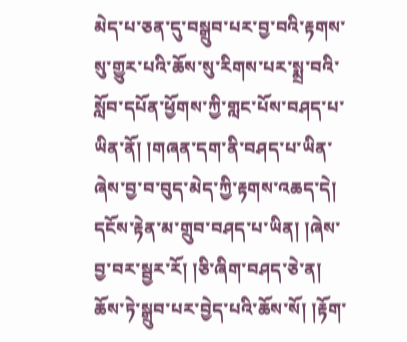མེད་པ་ཅན་དུ་བསྒྲུབ་པར་བྱ་བའི་རྟགས་སུ་གྱུར་པའི་ཆོས་སུ་རིགས་པར་སྨྲ་བའི་སློབ་དཔོན་ཕྱོགས་ཀྱི་གླང་པོས་བཤད་པ་ཡིན་ནོ། །གཞན་དག་ནི་བཤད་པ་ཡིན་ཞེས་བྱ་བ་བུད་མེད་ཀྱི་རྟགས་འཆད་དེ། དངོས་རྟེན་མ་གྲུབ་བཤད་པ་ཡིན། །ཞེས་བྱ་བར་སྦྱར་རོ། །ཅི་ཞིག་བཤད་ཅེ་ན། ཆོས་ཏེ་སྒྲུབ་པར་བྱེད་པའི་ཆོས་སོ། །རྟོག་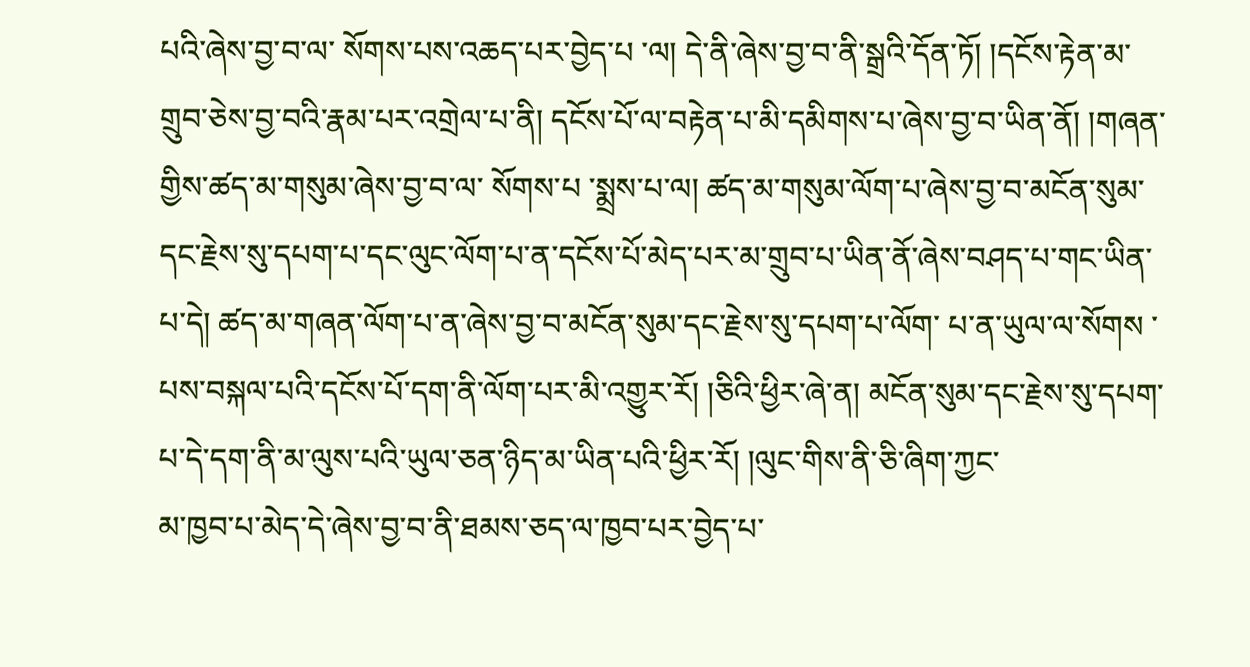པའི་ཞེས་བྱ་བ་ལ་ སོགས་པས་འཆད་པར་བྱེད་པ ་ལ། དེ་ནི་ཞེས་བྱ་བ་ནི་སྒྲའི་དོན་ཏོ། །དངོས་རྟེན་མ་གྲུབ་ཅེས་བྱ་བའི་རྣམ་པར་འགྲེལ་པ་ནི། དངོས་པོ་ལ་བརྟེན་པ་མི་དམིགས་པ་ཞེས་བྱ་བ་ཡིན་ནོ། །གཞན་གྱིས་ཚད་མ་གསུམ་ཞེས་བྱ་བ་ལ་ སོགས་པ ་སྨྲས་པ་ལ། ཚད་མ་གསུམ་ལོག་པ་ཞེས་བྱ་བ་མངོན་སུམ་དང་རྗེས་སུ་དཔག་པ་དང་ལུང་ལོག་པ་ན་དངོས་པོ་མེད་པར་མ་གྲུབ་པ་ཡིན་ནོ་ཞེས་བཤད་པ་གང་ཡིན་པ་དེ། ཚད་མ་གཞན་ལོག་པ་ན་ཞེས་བྱ་བ་མངོན་སུམ་དང་རྗེས་སུ་དཔག་པ་ལོག་ པ་ན་ཡུལ་ལ་སོགས ་པས་བསྐལ་པའི་དངོས་པོ་དག་ནི་ལོག་པར་མི་འགྱུར་རོ། །ཅིའི་ཕྱིར་ཞེ་ན། མངོན་སུམ་དང་རྗེས་སུ་དཔག་པ་དེ་དག་ནི་མ་ལུས་པའི་ཡུལ་ཅན་ཉིད་མ་ཡིན་པའི་ཕྱིར་རོ། །ལུང་གིས་ནི་ཅི་ཞིག་ཀྱང་
མ་ཁྱབ་པ་མེད་དེ་ཞེས་བྱ་བ་ནི་ཐམས་ཅད་ལ་ཁྱབ་པར་བྱེད་པ་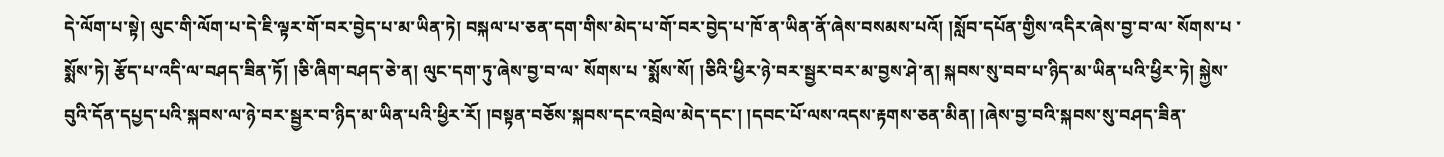དེ་ལོག་པ་སྟེ། ལུང་གི་ལོག་པ་དེ་ཇི་ལྟར་གོ་བར་བྱེད་པ་མ་ཡིན་ཏེ། བསྐལ་པ་ཅན་དག་གིས་མེད་པ་གོ་བར་བྱེད་པ་ཁོ་ན་ཡིན་ནོ་ཞེས་བསམས་པའོ། །སློབ་དཔོན་གྱིས་འདིར་ཞེས་བྱ་བ་ལ་ སོགས་པ ་སྨོས་ཏེ། རྩོད་པ་འདི་ལ་བཤད་ཟིན་ཏོ། །ཅི་ཞིག་བཤད་ཅེ་ན། ལུང་དག་ཏུ་ཞེས་བྱ་བ་ལ་ སོགས་པ ་སྨོས་སོ། །ཅིའི་ཕྱིར་ཉེ་བར་སྦྱར་བར་མ་བྱས་ཤེ་ན། སྐབས་སུ་བབ་པ་ཉིད་མ་ཡིན་པའི་ཕྱིར་ཏེ། སྐྱེས་བུའི་དོན་དཔྱད་པའི་སྐབས་ལ་ཉེ་བར་སྦྱར་བ་ཉིད་མ་ཡིན་པའི་ཕྱིར་རོ། །བསྟན་བཅོས་སྐབས་དང་འབྲེལ་མེད་དང་། །དབང་པོ་ལས་འདས་རྟགས་ཅན་མིན། །ཞེས་བྱ་བའི་སྐབས་སུ་བཤད་ཟིན་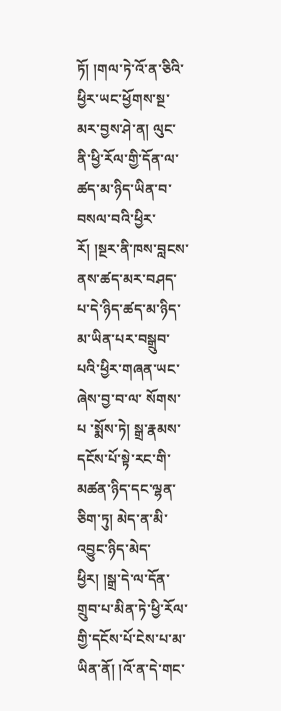ཏོ། །གལ་ཏེ་འོ་ན་ཅིའི་ཕྱིར་ཡང་ཕྱོགས་སྔ་མར་བྱས་ཤེ་ན། ལུང་ནི་ཕྱི་རོལ་གྱི་དོན་ལ་ཚད་མ་ཉིད་ཡིན་བ་བསལ་བའི་ཕྱིར་རོ། །སྔར་ནི་ཁས་བླངས་ནས་ཚད་མར་བཤད་པ་དེ་ཉིད་ཚད་མ་ཉིད་མ་ཡིན་པར་བསྒྲུབ་པའི་ཕྱིར་གཞན་ཡང་ཞེས་བྱ་བ་ལ་ སོགས་པ ་སྨོས་ཏེ། སྒྲ་རྣམས་དངོས་པོ་སྟེ་རང་གི་མཚན་ཉིད་དང་ལྷན་ཅིག་ཏུ། མེད་ན་མི་འབྱུང་ཉིད་མེད་ཕྱིར། །སྒྲ་དེ་ལ་དོན་གྲུབ་པ་མིན་ཏེ་ཕྱི་རོལ་གྱི་དངོས་པོ་ངེས་པ་མ་ཡིན་ནོ། །འོ་ན་དེ་གང་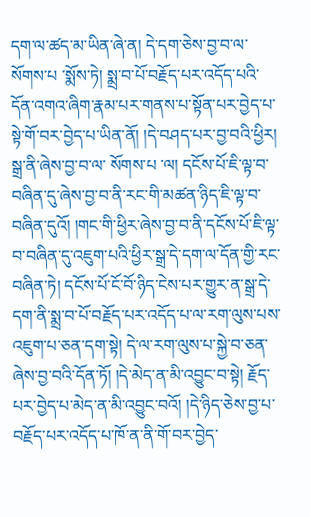དག་ལ་ཚད་མ་ཡིན་ཞེ་ན། དེ་དག་ཅེས་བྱ་བ་ལ་ སོགས་པ ་སྨོས་ཏེ། སྨྲ་བ་པོ་བརྗོད་པར་འདོད་པའི་དོན་འགའ་ཞིག་རྣམ་པར་གནས་པ་སྟོན་པར་བྱེད་པ་སྟེ་གོ་བར་བྱེད་པ་ཡིན་ནོ། །དེ་བཤད་པར་བྱ་བའི་ཕྱིར། སྒྲ་ནི་ཞེས་བྱ་བ་ལ་ སོགས་པ ་ལ། དངོས་པོ་ཇི་ལྟ་བ་བཞིན་དུ་ཞེས་བྱ་བ་ནི་རང་གི་མཚན་ཉིད་ཇི་ལྟ་བ་བཞིན་དུའོ། །གང་གི་ཕྱིར་ཞེས་བྱ་བ་ནི་དངོས་པོ་ཇི་ལྟ་བ་བཞིན་དུ་འཇུག་པའི་ཕྱིར་སྒྲ་དེ་དག་ལ་དོན་གྱི་རང་བཞིན་ཏེ། དངོས་པོ་ངོ་བོ་ཉིད་ངེས་པར་གྱུར་ན་སྒྲ་དེ་དག་ནི་སྨྲ་བ་པོ་བརྗོད་པར་འདོད་པ་ལ་རག་ལུས་པས་འཇུག་པ་ཅན་དག་སྟེ། དེ་ལ་རག་ལུས་པ་སྐྱེ་བ་ཅན་ཞེས་བྱ་བའི་དོན་ཏོ། །དེ་མེད་ན་མི་འབྱུང་བ་སྟེ། རྗོད་པར་བྱེད་པ་མེད་ན་མི་འབྱུང་བའོ། །དེ་ཉིད་ཅེས་བྱ་པ་བརྗོད་པར་འདོད་པ་ཁོ་ན་ནི་གོ་བར་བྱེད་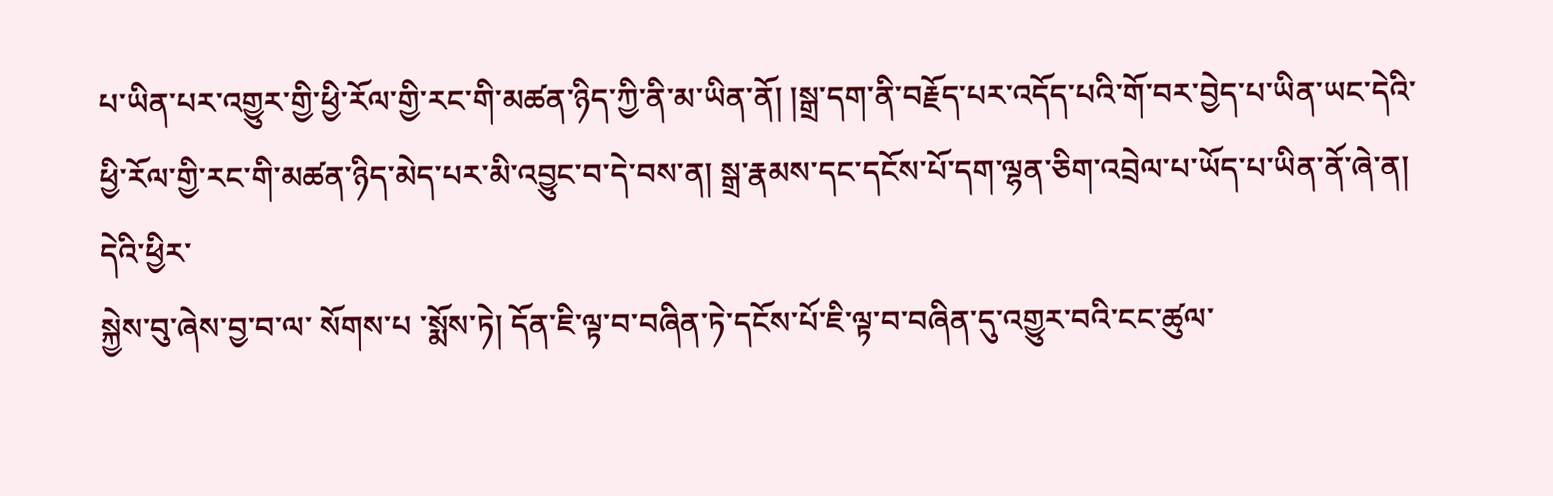པ་ཡིན་པར་འགྱུར་གྱི་ཕྱི་རོལ་གྱི་རང་གི་མཚན་ཉིད་ཀྱི་ནི་མ་ཡིན་ནོ། །སྒྲ་དག་ནི་བརྗོད་པར་འདོད་པའི་གོ་བར་བྱེད་པ་ཡིན་ཡང་དེའི་ཕྱི་རོལ་གྱི་རང་གི་མཚན་ཉིད་མེད་པར་མི་འབྱུང་བ་དེ་བས་ན། སྒྲ་རྣམས་དང་དངོས་པོ་དག་ལྷན་ཅིག་འབྲེལ་པ་ཡོད་པ་ཡིན་ནོ་ཞེ་ན། དེའི་ཕྱིར་
སྐྱེས་བུ་ཞེས་བྱ་བ་ལ་ སོགས་པ ་སྨོས་ཏེ། དོན་ཇི་ལྟ་བ་བཞིན་ཏེ་དངོས་པོ་ཇི་ལྟ་བ་བཞིན་དུ་འགྱུར་བའི་ངང་ཚུལ་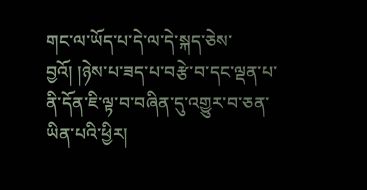གང་ལ་ཡོད་པ་དེ་ལ་དེ་སྐད་ཅེས་བྱའོ། །ཉེས་པ་ཟད་པ་བརྩེ་བ་དང་ལྡན་པ་ནི་དོན་ཇི་ལྟ་བ་བཞིན་དུ་འགྱུར་བ་ཅན་ཡིན་པའི་ཕྱིར།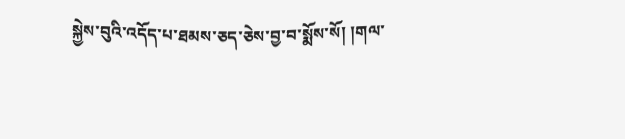སྐྱེས་བུའི་འདོད་པ་ཐམས་ཅད་ཅེས་བྱ་བ་སྨོས་སོ། །གལ་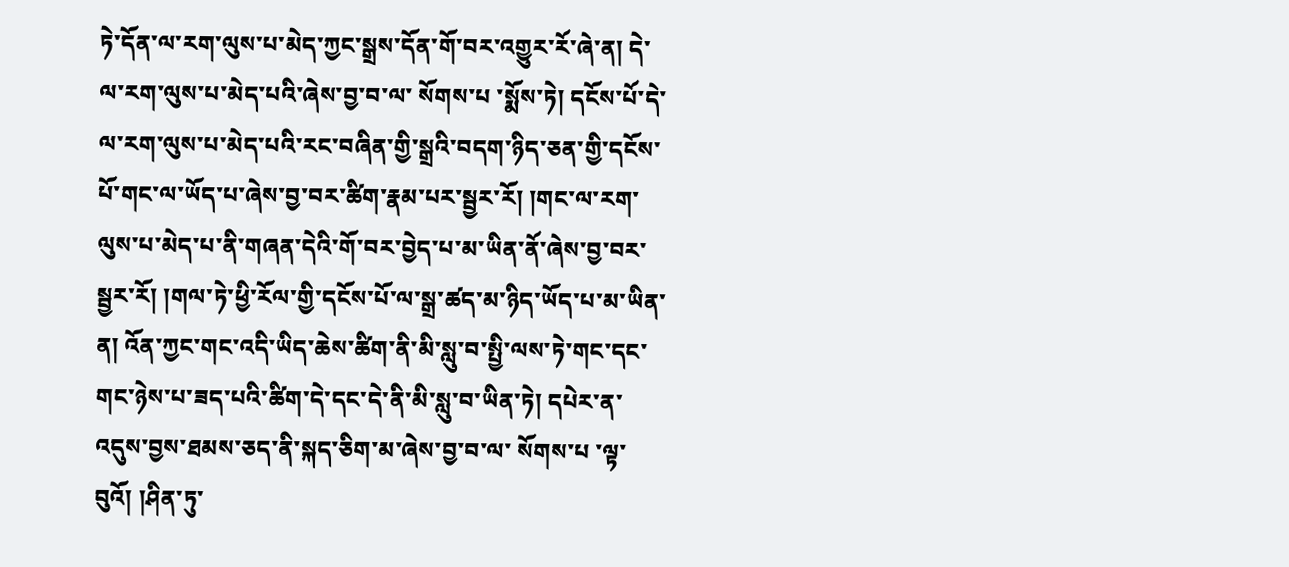ཏེ་དོན་ལ་རག་ལུས་པ་མེད་ཀྱང་སྒྲས་དོན་གོ་བར་འགྱུར་རོ་ཞེ་ན། དེ་ལ་རག་ལུས་པ་མེད་པའི་ཞེས་བྱ་བ་ལ་ སོགས་པ ་སྨོས་ཏེ། དངོས་པོ་དེ་ལ་རག་ལུས་པ་མེད་པའི་རང་བཞིན་གྱི་སྒྲའི་བདག་ཉིད་ཅན་གྱི་དངོས་པོ་གང་ལ་ཡོད་པ་ཞེས་བྱ་བར་ཚིག་རྣམ་པར་སྦྱར་རོ། །གང་ལ་རག་ལུས་པ་མེད་པ་ནི་གཞན་དེའི་གོ་བར་བྱེད་པ་མ་ཡིན་ནོ་ཞེས་བྱ་བར་སྦྱར་རོ། །གལ་ཏེ་ཕྱི་རོལ་གྱི་དངོས་པོ་ལ་སྒྲ་ཚད་མ་ཉིད་ཡོད་པ་མ་ཡིན་ན། འོན་ཀྱང་གང་འདི་ཡིད་ཆེས་ཚིག་ནི་མི་སླུ་བ་སྤྱི་ལས་ཏེ་གང་དང་གང་ཉེས་པ་ཟད་པའི་ཚིག་དེ་དང་དེ་ནི་མི་སླུ་བ་ཡིན་ཏེ། དཔེར་ན་འདུས་བྱས་ཐམས་ཅད་ནི་སྐད་ཅིག་མ་ཞེས་བྱ་བ་ལ་ སོགས་པ ་ལྟ་བུའོ། །ཤིན་ཏུ་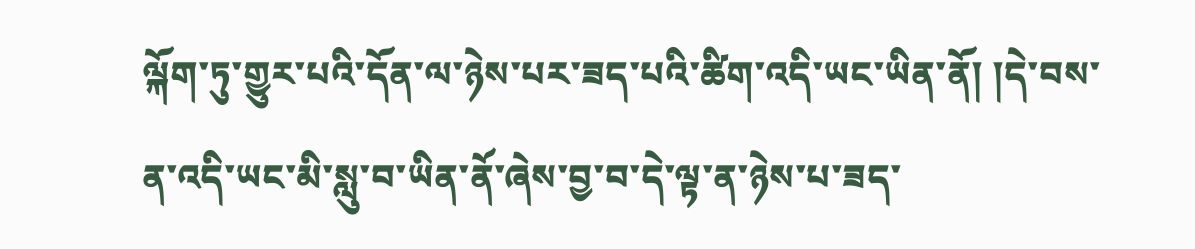ལྐོག་ཏུ་གྱུར་པའི་དོན་ལ་ཉེས་པར་ཟད་པའི་ཚིག་འདི་ཡང་ཡིན་ནོ། །དེ་བས་ན་འདི་ཡང་མི་སླུ་བ་ཡིན་ནོ་ཞེས་བྱ་བ་དེ་ལྟ་ན་ཉེས་པ་ཟད་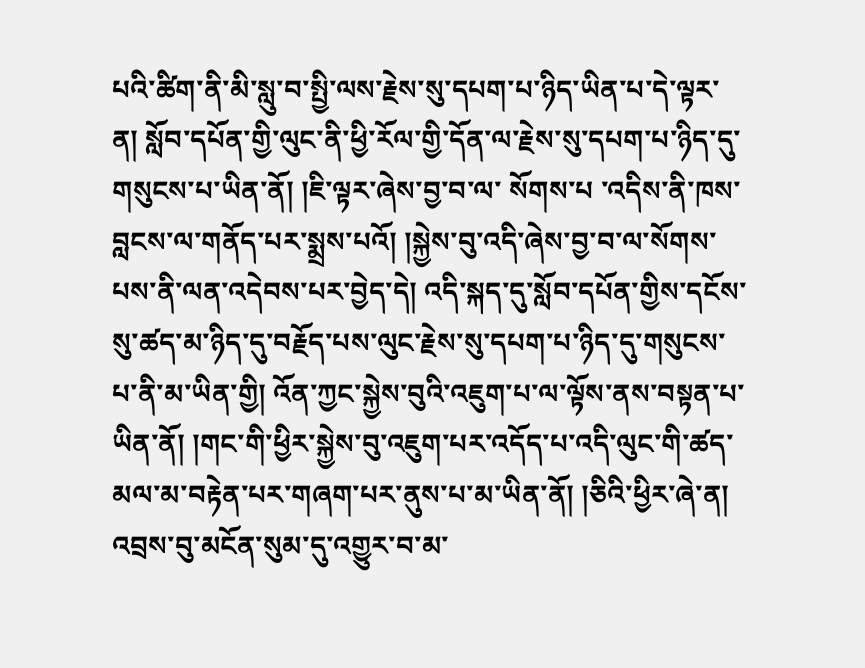པའི་ཚིག་ནི་མི་སླུ་བ་སྤྱི་ལས་རྗེས་སུ་དཔག་པ་ཉིད་ཡིན་པ་དེ་ལྟར་ན། སློབ་དཔོན་གྱི་ལུང་ནི་ཕྱི་རོལ་གྱི་དོན་ལ་རྗེས་སུ་དཔག་པ་ཉིད་དུ་གསུངས་པ་ཡིན་ནོ། །ཇི་ལྟར་ཞེས་བྱ་བ་ལ་ སོགས་པ ་འདིས་ནི་ཁས་བླངས་ལ་གནོད་པར་སྨྲས་པའོ། །སྐྱེས་བུ་འདི་ཞེས་བྱ་བ་ལ་སོགས་པས་ནི་ལན་འདེབས་པར་བྱེད་དེ། འདི་སྐད་དུ་སློབ་དཔོན་གྱིས་དངོས་སུ་ཚད་མ་ཉིད་དུ་བརྗོད་པས་ལུང་རྗེས་སུ་དཔག་པ་ཉིད་དུ་གསུངས་པ་ནི་མ་ཡིན་གྱི། འོན་ཀྱང་སྐྱེས་བུའི་འཇུག་པ་ལ་ལྟོས་ནས་བསྟན་པ་ཡིན་ནོ། །གང་གི་ཕྱིར་སྐྱེས་བུ་འཇུག་པར་འདོད་པ་འདི་ལུང་གི་ཚད་མལ་མ་བརྟེན་པར་གཞག་པར་ནུས་པ་མ་ཡིན་ནོ། །ཅིའི་ཕྱིར་ཞེ་ན། འབྲས་བུ་མངོན་སུམ་དུ་འགྱུར་བ་མ་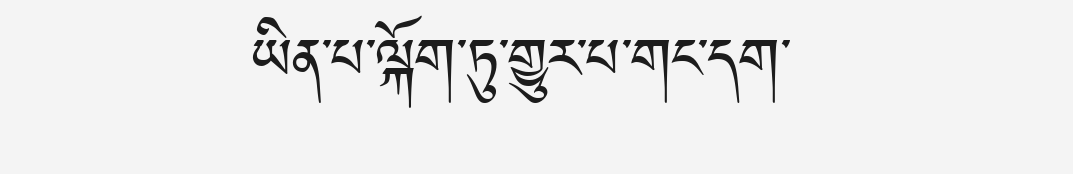ཡིན་པ་ལྐོག་ཏུ་གྱུར་པ་གང་དག་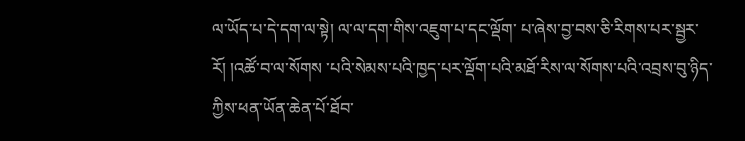ལ་ཡོད་པ་དེ་དག་ལ་སྟེ། ལ་ལ་དག་གིས་འཇུག་པ་དང་ལྡོག་ པ་ཞེས་བྱ་བས་ཅི་རིགས་པར་སྦྱར་རོ། །འཚོ་བ་ལ་སོགས ་པའི་སེམས་པའི་ཁྱད་པར་ལྡོག་པའི་མཐོ་རིས་ལ་སོགས་པའི་འབྲས་བུ་ཉིད་ཀྱིས་ཕན་ཡོན་ཆེན་པོ་ཐོབ་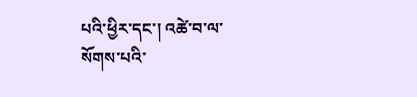པའི་ཕྱིར་དང་། འཚེ་བ་ལ་ སོགས་པའི་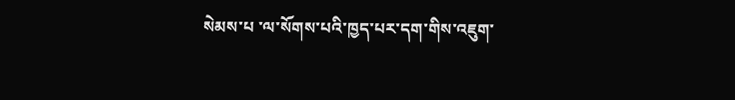སེམས་པ ་ལ་སོགས་པའི་ཁྱད་པར་དག་གིས་འཇུག་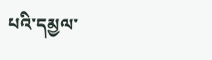པའི་དམྱལ་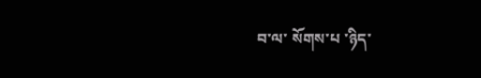བ་ལ་ སོགས་པ ་ཉིད་